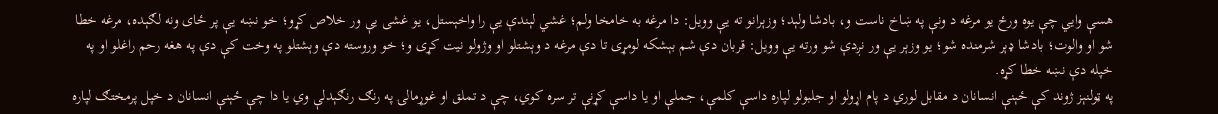هسې وایي چې یوه ورځ یو مرغه د ونې په ښاخ ناست و، بادشا ولېد؛ وزېرانو ته یې وویل: دا مرغه به خامخا ولم؛ غشي لېندې یې را واخېستل، یو غشی یې ور خلاص کړو؛ خو نښه یې پر ځای ونه لګېده، مرغه خطا شو او والوت؛ بادشا ډېر شرمنده شو؛ یو وزېر یې ور نږدې شو ورته یې وویل: قربان دې شم بېشکه لومړی تا دې مرغه د وېشتلو او وژولو نیت کړی و؛ خو وروسته دې وېشتلو په وخت کې دې په هغه رحم راغلو او په خپله دې نښه خطا کړه.
په ټولنېز ژوند کې ځېنې انسانان د مقابل لوري د پام اړولو او جلبولو لپاره داسې کلمې، جملې او یا داسې کړنې تر سره کوي، چې د تملق او غوړمالۍ په رنګ رنګېدلې وي یا دا چې ځېنې انسانان د خپل پرمختګ لپاره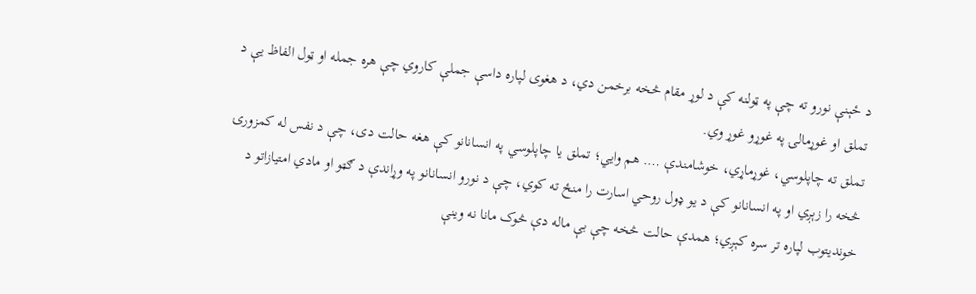د ځېنې نورو ته چې په ټولنه کې د لوړ مقام څخه برخمن دي، د هغوی لپاره داسې جملې کاروي چې هره جمله او ټول الفاظ یې د تملق او غوړمالۍ په غوړو غوړ وي.
تملق ته چاپلوسي، غوړماړي، خوشامندې …. هم وایي؛ تملق یا چاپلوسي په انسانانو کې هغه حالت دی، چې د نفس له کمزورۍ څخه را زېږي او په انسانانو کې د یو ډول روحي اسارت را منځ ته کوي، چې د نورو انسانانو په وړاندې د ګټو او مادي امتیازاتو د خوندیتوب لپاره تر سره کېږي؛ همدې حالت څخه چې بې ماله دې څوک مانا نه وینې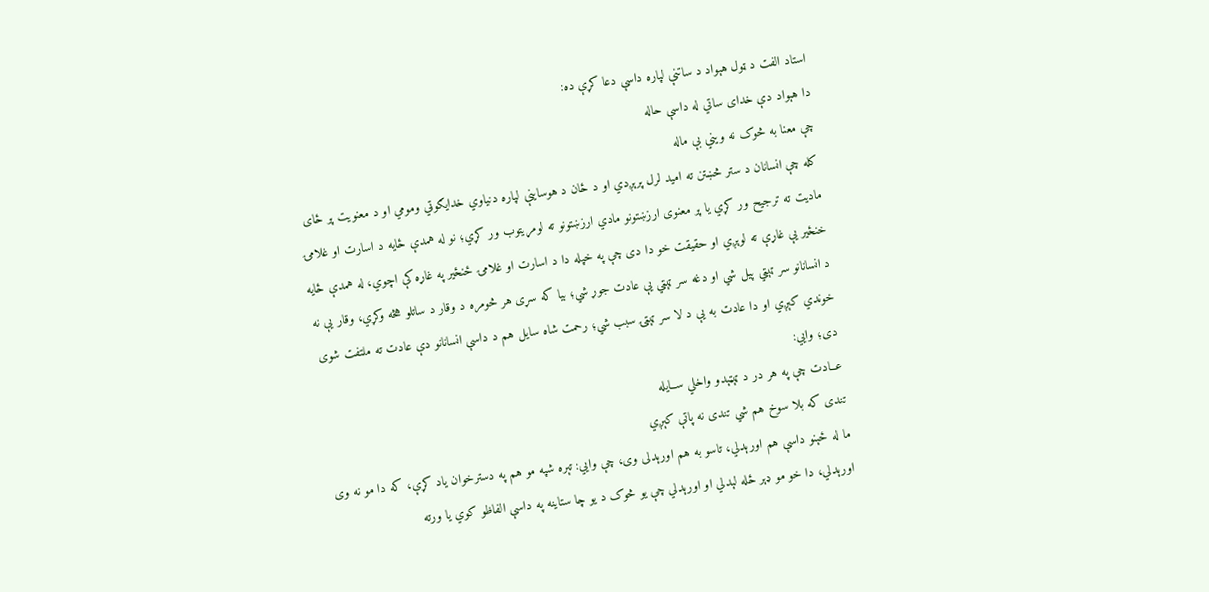استاد الفت د ټول هېواد د ساتنې لپاره داسې دعا کړې ده:
دا هېواد دې خدای ساتي له داسې حاله
چې معنا به څوک نه ویني بې ماله
کله چې انسانان د ستر څښتن ته امید لرل پرېږدي او د ځان د هوساینې لپاره دنیاوي خدایګوټي ومومي او د معنویت پر ځای مادیت ته ترجیح ور کړي یا پر معنوی ارزښتونو مادي ارزښتونو ته لومړیتوب ور کړي؛ نو له همدې ځایه د اسارت او غلامۍ خنځیر یې غاړې ته لوېږي او حقیقت خو دا دی چې په خپله دا د اسارت او غلامۍ ځنځیر په غاړه کې اچوي، له همدې ځایه د انسانانو سر ټېټي پیل شي او دغه سر ټېټي یې عادت جوړ شي؛ بیا که سړی هر څومره د وقار د ساتلو هڅه وکړي، وقار یې نه خوندي کېږي او دا عادت به یې د لا سر ټېټۍ سبب شي؛ رحمت شاه سایل هم د داسې انسانانو دې عادت ته ملتفت شوی دی؛ وایي:
عــادت چې په هر در د ټېټېدو واخلي ســایله
تندی که بلا سوخ هم شي تندی نه پاتې کېږي
ما له ځېنو داسې هم اورېدلي، تاسو به هم اورېدلی وی، چې وایي: تېره شپه مو هم په دسترخوان یاد کړې، که دا مو نه وی اورېدلي، دا خو مو ډېر ځله لېدلي او اورېدلي چې یو څوک د یو چا ستاینه په داسې الفاظو کوي یا ورته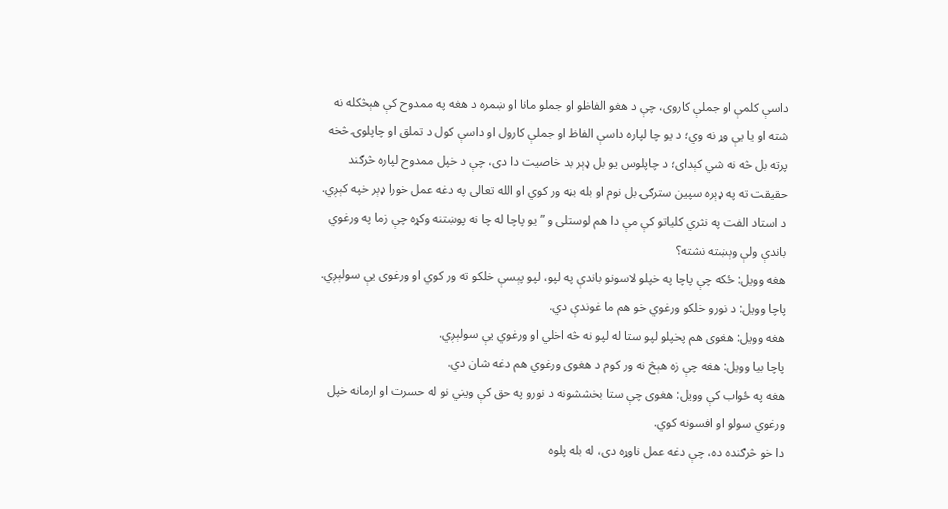داسې کلمې او جملې کاروی، چې د هغو الفاظو او جملو مانا او ښمره د هغه په ممدوح کې هېڅکله نه شته او یا یې وړ نه وي؛ د یو چا لپاره داسې الفاظ او جملې کارول او داسې کول د تملق او چاپلوۍ څخه پرته بل څه نه شي کېدای؛ د چاپلوس یو بل ډېر بد خاصیت دا دی، چې د خپل ممدوح لپاره څرګند حقیقت ته په ډېره سپین سترګۍ بل نوم او بله بڼه ور کوي او الله تعالی په دغه عمل خورا ډېر خپه کېږي.
د استاد الفت په نثري کلیاتو کې مې دا هم لوستلی و ” یو پاچا له چا نه پوښتنه وکړه چې زما په ورغوي باندې ولې وېښته نشته؟
هغه وویل: ځکه چې پاچا په خپلو لاسونو باندې په لپو، لپو پېسې خلکو ته ور کوي او ورغوی یې سولېږي.
پاچا وویل: د نورو خلکو ورغوي خو هم ما غوندې دي.
هغه وویل: هغوی هم پخپلو لپو ستا له لپو نه څه اخلي او ورغوي یې سولېږي.
پاچا بیا وویل: هغه چې زه هېڅ نه ور کوم د هغوی ورغوي هم دغه شان دي.
هغه په ځواب کې وویل: هغوی چې ستا بخششونه د نورو په حق کې ویني نو له حسرت او ارمانه خپل ورغوي سولو او افسونه کوي.
دا خو څرګنده ده، چې دغه عمل ناوړه دی، له بله پلوه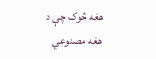هغه څوک چې د هغه مصنوعي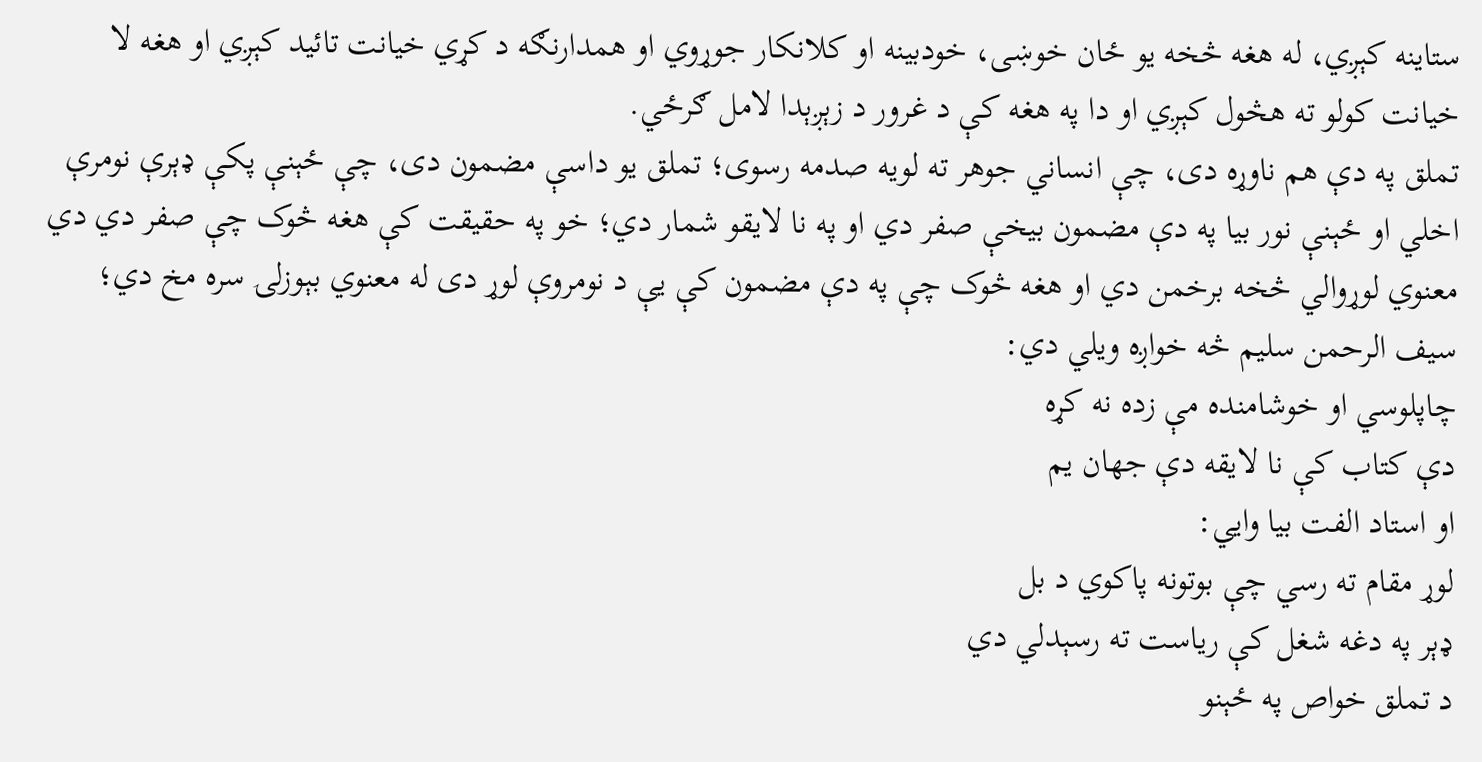ستاینه کېږي، له هغه څخه یو ځان خوښی، خودبینه او کلانکار جوړوي او همدارنګه د کړي خیانت تائید کېږي او هغه لا خیانت کولو ته هڅول کېږي او دا په هغه کې د غرور د زېږېدا لامل ګرځي.
تملق په دې هم ناوړه دی، چې انساني جوهر ته لویه صدمه رسوی؛ تملق یو داسې مضمون دی، چې ځېنې پکې ډېرې نومرې اخلي او ځېنې نور بیا په دې مضمون بیخې صفر دي او په نا لایقو شمار دي؛ خو په حقیقت کې هغه څوک چې صفر دي دي معنوي لوړوالي څخه برخمن دي او هغه څوک چې په دې مضمون کې یې د نومروې لوړ دی له معنوي بېوزلۍ سره مخ دي؛ سیف الرحمن سلیم څه خواږه ویلي دي:
چاپلوسي او خوشامنده مې زده نه کړه
دې کتاب کې نا لایقه دې جهان یم
او استاد الفت بیا وایي:
لوړ مقام ته رسي چې بوتونه پاکوي د بل
ډېر په دغه شغل کې ریاست ته رسېدلي دي
د تملق خواص په ځېنو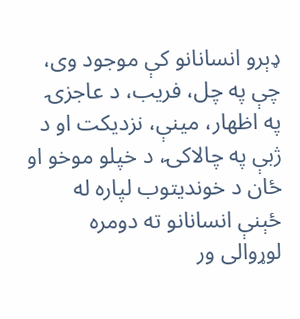ډېرو انسانانو کې موجود وی، چې په چل، فریب، د عاجزۍ په اظهار، مینې، نزدیکت او د ژبې په چالاکۍ، د خپلو موخو او ځان د خوندیتوب لپاره له ځېنې انسانانو ته دومره لوړوالی ور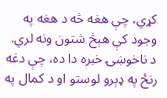کړي، چې هغه څه د هغه په وجود کې هېڅ شتون ونه لري.
د ناخوښۍ خبره دا ده، چې دغه رنځ په ډېرو لوستو او د کمال په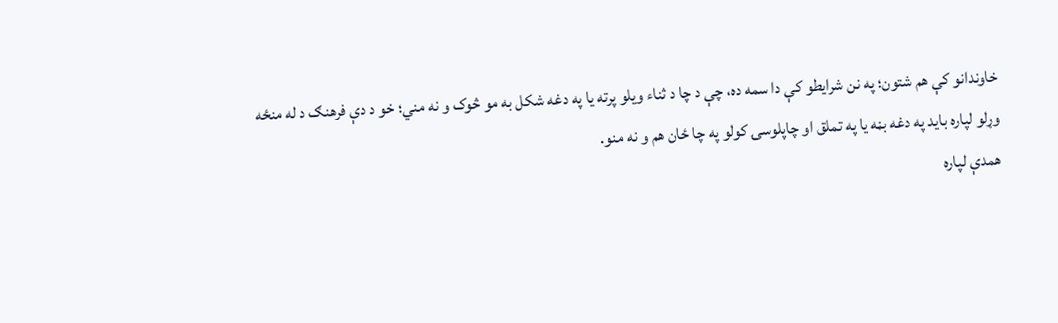خاوندانو کې هم شتون؛ په نن شرایطو کې دا سمه ده، چې د چا د ثناء ویلو پرته یا په دغه شکل به مو څوک و نه مني؛ خو د دې فرهنګ د له منځه وړلو لپاره باید په دغه بڼه یا په تملق او چاپلوسۍ کولو په چا ځان هم و نه منو.
همدې لپاره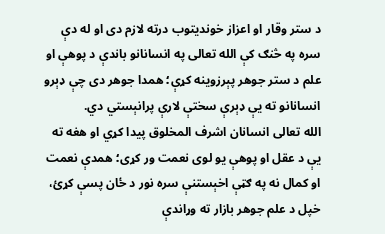د ستر وقار او اعزاز خوندیتوب درته لازم دی او له دې سره په څنګ کې الله تعالی په انسانانو باندې د پوهې او علم د ستر جوهر پېرزوینه کړې؛ همدا جوهر دی چې ډېرو انسانانو ته یې ډېرې سختې لارې پرانېستي دي.
الله تعالی انسانان اشرف المخلوق پیدا کړي او هغه ته یې د عقل او پوهې یو لوی نعمت ور کړی؛ همدې نعمت او کمال نه په ګټې اخېستنې سره نور د ځان پسې کړئ، خپل د علم جوهر بازار ته وړاندې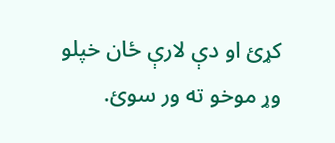کړئ او دې لارې ځان خپلو وړ موخو ته ور سوئ.